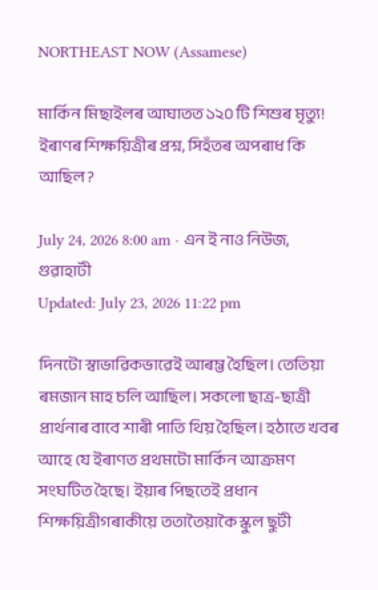NORTHEAST NOW (Assamese)

মাৰ্কিন মিছাইলৰ আঘাতত ১২০ টি শিশুৰ মৃত্যু! ইৰাণৰ শিক্ষয়িত্ৰীৰ প্ৰশ্ন, সিহঁতৰ অপৰাধ কি আছিল?

July 24, 2026 8:00 am · এন ই নাও নিউজ, গুৱাহাটী
Updated: July 23, 2026 11:22 pm

দিনটো স্বাভাৱিকভাৱেই আৰম্ভ হৈছিল। তেতিয়া ৰমজান মাহ চলি আছিল। সকলো ছাত্ৰ-ছাত্ৰী প্ৰাৰ্থনাৰ বাবে শাৰী পাতি থিয় হৈছিল। হঠাতে খবৰ আহে যে ইৰাণত প্ৰথমটো মাৰ্কিন আক্ৰমণ সংঘটিত হৈছে। ইয়াৰ পিছতেই প্ৰধান শিক্ষয়িত্ৰীগৰাকীয়ে ততাতৈয়াকৈ স্কুল ছুটী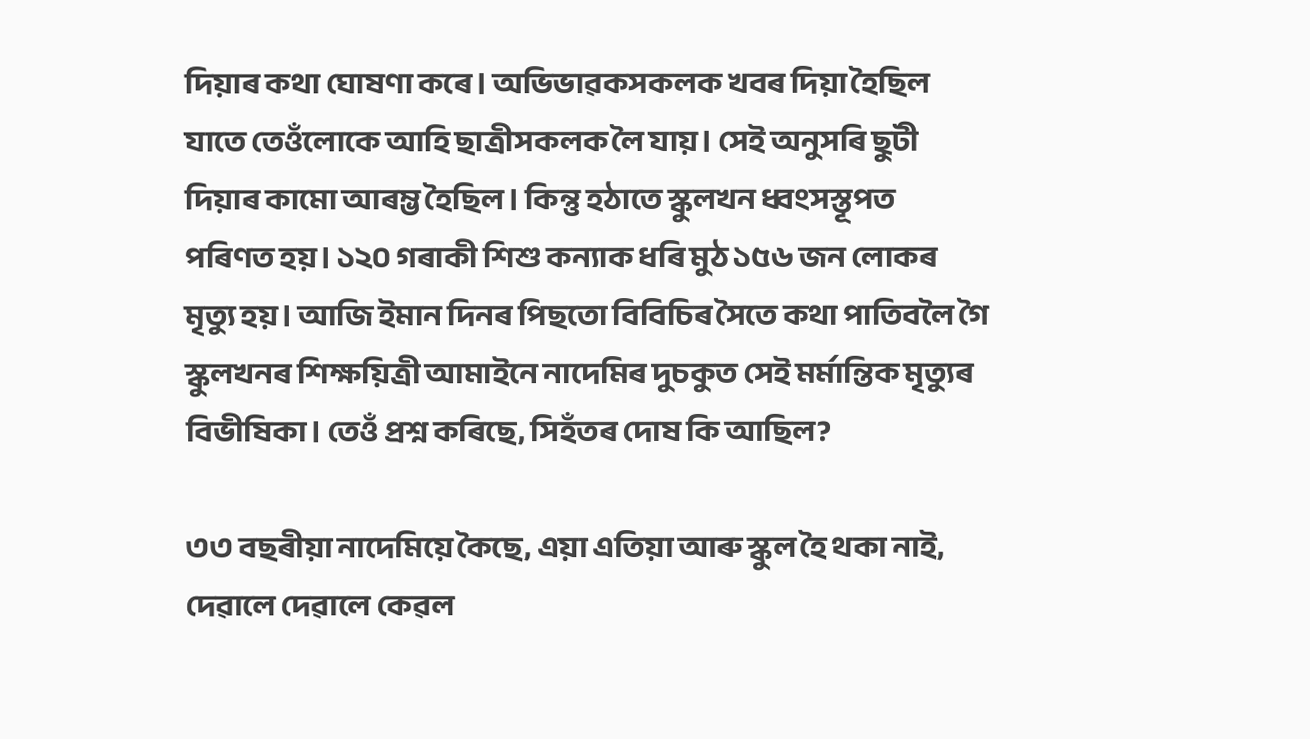দিয়াৰ কথা ঘোষণা কৰে। অভিভাৱকসকলক খবৰ দিয়া হৈছিল যাতে তেওঁলোকে আহি ছাত্ৰীসকলক লৈ যায়। সেই অনুসৰি ছুটী দিয়াৰ কামো আৰম্ভ হৈছিল। কিন্তু হঠাতে স্কুলখন ধ্বংসস্তূপত পৰিণত হয়। ১২০ গৰাকী শিশু কন্যাক ধৰি মুঠ ১৫৬ জন লোকৰ মৃত্যু হয়। আজি ইমান দিনৰ পিছতো বিবিচিৰ সৈতে কথা পাতিবলৈ গৈ স্কুলখনৰ শিক্ষয়িত্ৰী আমাইনে নাদেমিৰ দুচকুত সেই মৰ্মান্তিক মৃত্যুৰ বিভীষিকা। তেওঁ প্ৰশ্ন কৰিছে, সিহঁতৰ দোষ কি আছিল?

৩৩ বছৰীয়া নাদেমিয়ে কৈছে, এয়া এতিয়া আৰু স্কুল হৈ থকা নাই, দেৱালে দেৱালে কেৱল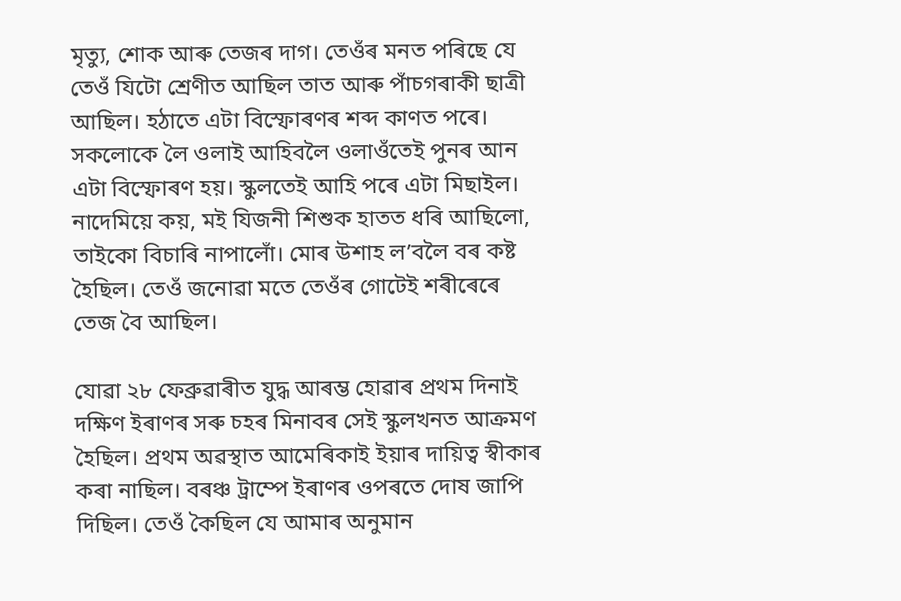মৃত্যু, শোক আৰু তেজৰ দাগ। তেওঁৰ মনত পৰিছে যে তেওঁ যিটো শ্ৰেণীত আছিল তাত আৰু পাঁচগৰাকী ছাত্ৰী আছিল। হঠাতে এটা বিস্ফোৰণৰ শব্দ কাণত পৰে। সকলোকে লৈ ওলাই আহিবলৈ ওলাওঁতেই পুনৰ আন এটা বিস্ফোৰণ হয়। স্কুলতেই আহি পৰে এটা মিছাইল। নাদেমিয়ে কয়, মই যিজনী শিশুক হাতত ধৰি আছিলো, তাইকো বিচাৰি নাপালোঁ। মোৰ উশাহ ল’বলৈ বৰ কষ্ট হৈছিল। তেওঁ জনোৱা মতে তেওঁৰ গোটেই শৰীৰেৰে তেজ বৈ আছিল।

যোৱা ২৮ ফেব্ৰুৱাৰীত যুদ্ধ আৰম্ভ হোৱাৰ প্ৰথম দিনাই দক্ষিণ ইৰাণৰ সৰু চহৰ মিনাবৰ সেই স্কুলখনত আক্ৰমণ হৈছিল। প্ৰথম অৱস্থাত আমেৰিকাই ইয়াৰ দায়িত্ব স্বীকাৰ কৰা নাছিল। বৰঞ্চ ট্ৰাম্পে ইৰাণৰ ওপৰতে দোষ জাপি দিছিল। তেওঁ কৈছিল যে আমাৰ অনুমান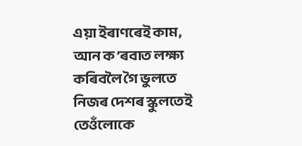এয়া ইৰাণৰেই কাম, আন ক’ৰবাত লক্ষ্য কৰিবলৈ গৈ ভুলতে নিজৰ দেশৰ স্কুলতেই তেওঁলোকে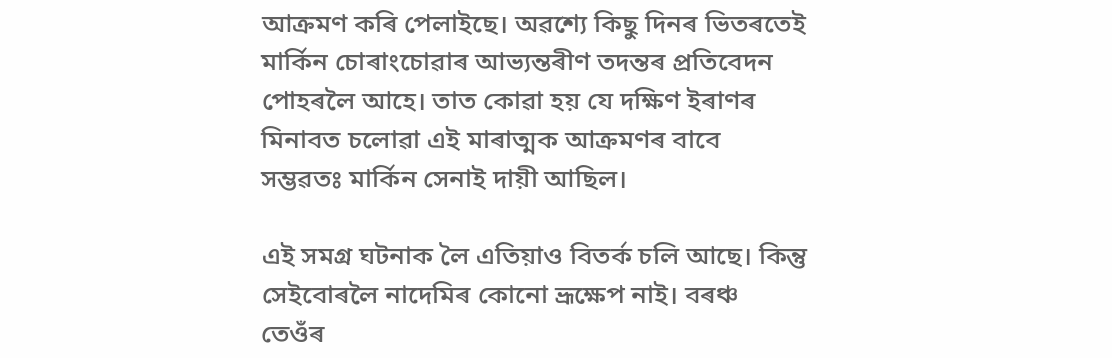আক্ৰমণ কৰি পেলাইছে। অৱশ্যে কিছু দিনৰ ভিতৰতেই মাৰ্কিন চোৰাংচোৱাৰ আভ্যন্তৰীণ তদন্তৰ প্ৰতিবেদন পোহৰলৈ আহে। তাত কোৱা হয় যে দক্ষিণ ইৰাণৰ মিনাবত চলোৱা এই মাৰাত্মক আক্ৰমণৰ বাবে সম্ভৱতঃ মাৰ্কিন সেনাই দায়ী আছিল।

এই সমগ্ৰ ঘটনাক লৈ এতিয়াও বিতৰ্ক চলি আছে। কিন্তু সেইবোৰলৈ নাদেমিৰ কোনো ভ্ৰূক্ষেপ নাই। বৰঞ্চ তেওঁৰ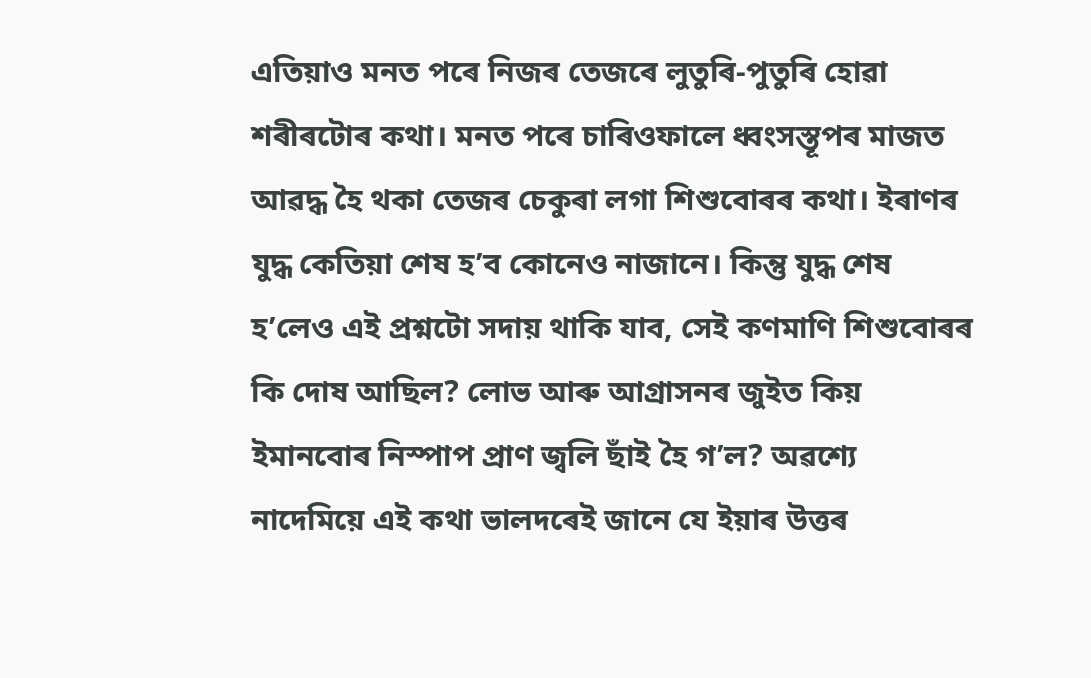এতিয়াও মনত পৰে নিজৰ তেজৰে লুতুৰি-পুতুৰি হোৱা শৰীৰটোৰ কথা। মনত পৰে চাৰিওফালে ধ্বংসস্তূপৰ মাজত আৱদ্ধ হৈ থকা তেজৰ চেকুৰা লগা শিশুবোৰৰ কথা। ইৰাণৰ যুদ্ধ কেতিয়া শেষ হ’ব কোনেও নাজানে। কিন্তু যুদ্ধ শেষ হ’লেও এই প্ৰশ্নটো সদায় থাকি যাব, সেই কণমাণি শিশুবোৰৰ কি দোষ আছিল? লোভ আৰু আগ্ৰাসনৰ জুইত কিয় ইমানবোৰ নিস্পাপ প্ৰাণ জ্বলি ছাঁই হৈ গ’ল? অৱশ্যে নাদেমিয়ে এই কথা ভালদৰেই জানে যে ইয়াৰ উত্তৰ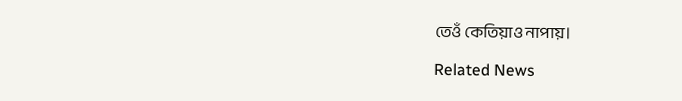তেওঁ কেতিয়াও নাপায়।

Related News